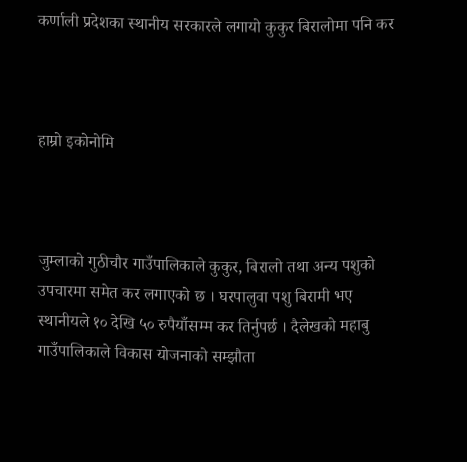कर्णाली प्रदेशका स्थानीय सरकारले लगायो कुकुर बिरालोमा पनि कर



हाम्रो इकोनोमि



जुम्लाको गुठीचौर गाउँपालिकाले कुकुर, बिरालो तथा अन्य पशुको उपचारमा समेत कर लगाएको छ । घरपालुवा पशु बिरामी भए स्थानीयले १० देखि ५० रुपैयाँसम्म कर तिर्नुपर्छ । दैलेखको महाबु गाउँपालिकाले विकास योजनाको सम्झौता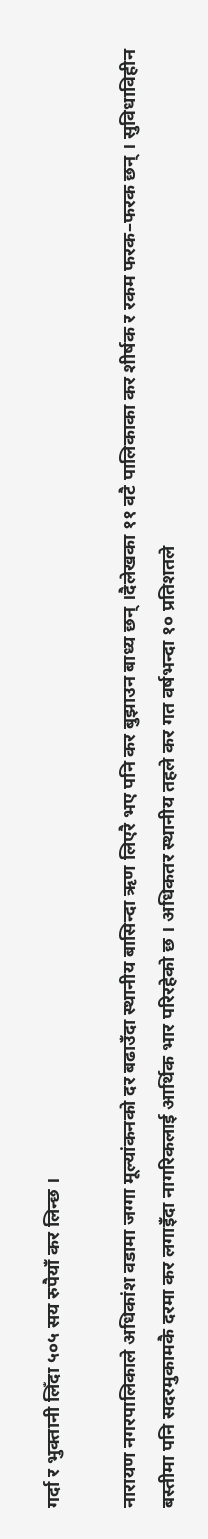गर्दा र भुक्तानी लिँदा ५०५ सय रुपैयाँ कर लिन्छ ।

नारायण नगरपालिकाले अधिकांश वडामा जग्गा मूल्यांकनको दर बढाउँदा स्थानीय बासिन्दा ऋण लिएरै भए पनि कर बुझाउन बाध्य छन् ।दैलेखका ११ वटै पालिकाका कर शीर्षक र रकम फरक–फरक छन् । सुविधाविहीन बस्तीमा पनि सदरमुकामकै दरमा कर लगाइँदा नागरिकलाई आर्थिक भार परिरहेको छ । अधिकतर स्थानीय तहले कर गत वर्षभन्दा १० प्रतिशतले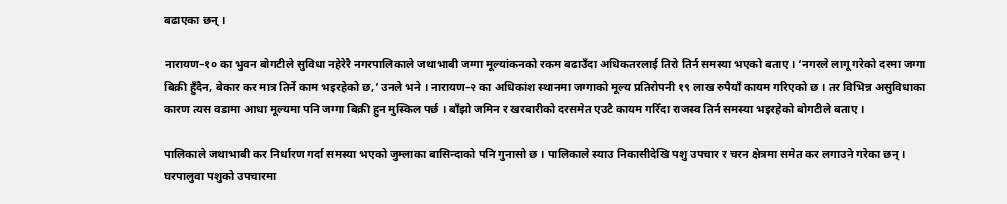बढाएका छन् ।

नारायण–१० का भुवन बोगटीले सुविधा नहेरेरै नगरपालिकाले जथाभाबी जग्गा मूल्यांकनको रकम बढाउँदा अधिकतरलाई तिरो तिर्न समस्या भएको बताए । ‘नगरले लागू गरेको दरमा जग्गा बिक्री हुँदैन, बेकार कर मात्र तिर्ने काम भइरहेको छ,’ उनले भने । नारायण–२ का अधिकांश स्थानमा जग्गाको मूल्य प्रतिरोपनी १९ लाख रुपैयाँ कायम गरिएको छ । तर विभिन्न असुविधाका कारण त्यस वडामा आधा मूल्यमा पनि जग्गा बिक्री हुन मुस्किल पर्छ । बाँझो जमिन र खरबारीको दरसमेत एउटै कायम गरिँदा राजस्व तिर्न समस्या भइरहेको बोगटीले बताए ।

पालिकाले जथाभाबी कर निर्धारण गर्दा समस्या भएको जुम्लाका बासिन्दाको पनि गुनासो छ । पालिकाले स्याउ निकासीदेखि पशु उपचार र चरन क्षेत्रमा समेत कर लगाउने गरेका छन् । घरपालुवा पशुको उपचारमा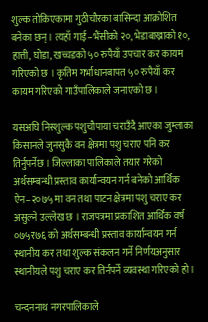शुल्क तोकिएकामा गुठीचौरका बासिन्दा आक्रोशित बनेका छन् । त्यहाँ गाई–भैंसीको २०, भेडाबाख्राको १०, हात्ती, घोडा, खच्चडको ५० रुपैयाँ उपचार कर कायम गरिएको छ । कृतिम गर्भाधानबापत ५० रुपैयाँ कर कायम गरिएको गाउँपालिकाले जनाएको छ ।

यसअघि निस्शुल्क पशुचौपाया चराउँदै आएका जुम्लाका किसानले जुनसुकै वन क्षेत्रमा पशु चराए पनि कर तिर्नुपर्नेछ । जिल्लाका पालिकाले तयार गरेको अर्थसम्बन्धी प्रस्ताव कार्यान्वयन गर्न बनेको आर्थिक ऐन–२०७५ मा वन तथा पाटन क्षेत्रमा पशु चराए कर असुल्ने उल्लेख छ । राजपत्रमा प्रकाशित आर्थिक वर्ष ०७५र७६ को अर्थसम्बन्धी प्रस्ताव कार्यान्वयन गर्न स्थानीय कर तथा शुल्क संकलन गर्ने निर्णयअनुसार स्थानीयले पशु चराए कर तिर्नपर्ने व्यवस्था गरिएको हो ।

चन्दननाथ नगरपालिकाले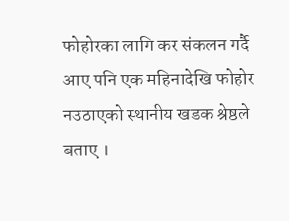फोहोरका लागि कर संकलन गर्दै आए पनि एक महिनादेखि फोहोर नउठाएको स्थानीय खडक श्रेष्ठले बताए ।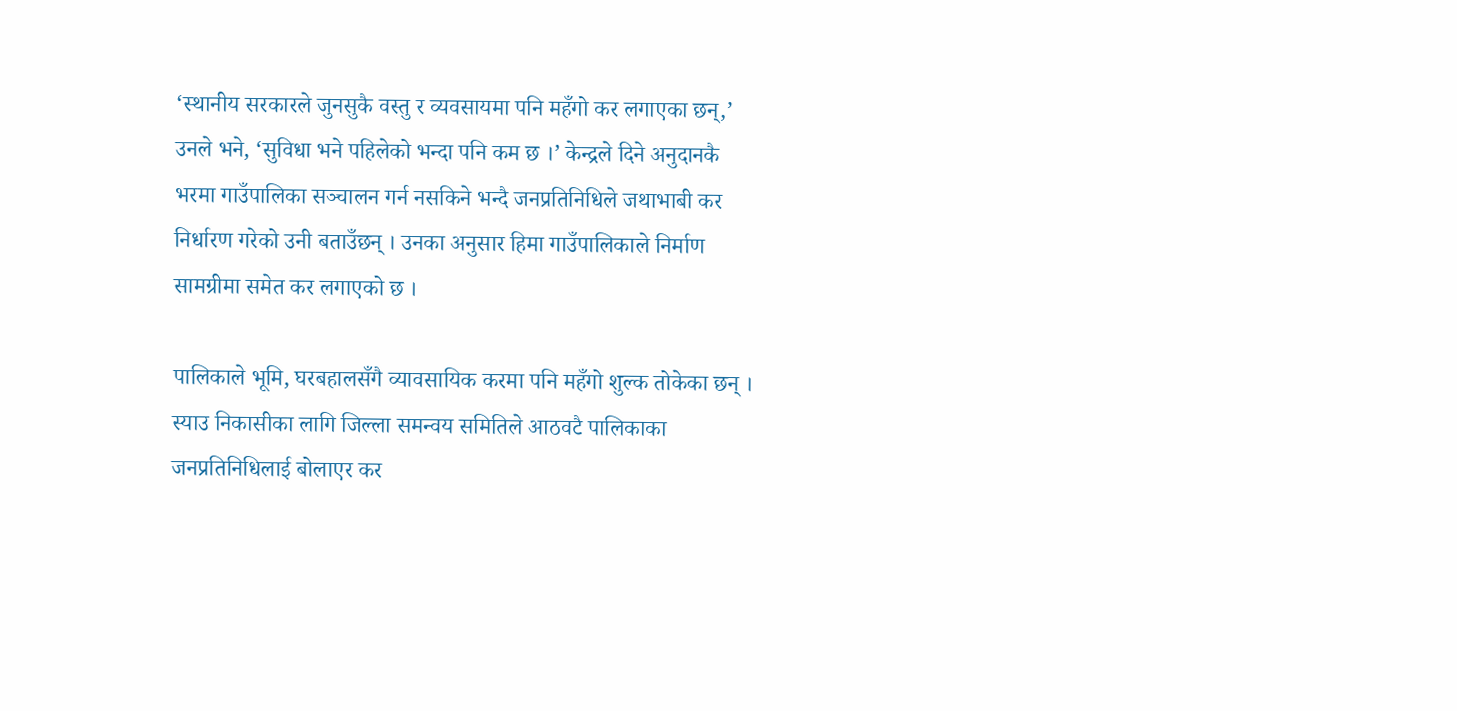‘स्थानीय सरकारले जुनसुकै वस्तु र व्यवसायमा पनि महँगो कर लगाएका छन्,’ उनले भने, ‘सुविधा भने पहिलेको भन्दा पनि कम छ ।’ केन्द्रले दिने अनुदानकै भरमा गाउँपालिका सञ्चालन गर्न नसकिने भन्दै जनप्रतिनिधिले जथाभाबी कर निर्धारण गरेको उनी बताउँछन् । उनका अनुसार हिमा गाउँपालिकाले निर्माण सामग्रीमा समेत कर लगाएको छ ।

पालिकाले भूमि, घरबहालसँगै व्यावसायिक करमा पनि महँगो शुल्क तोकेका छन् । स्याउ निकासीका लागि जिल्ला समन्वय समितिले आठवटै पालिकाका जनप्रतिनिधिलाई बोलाएर कर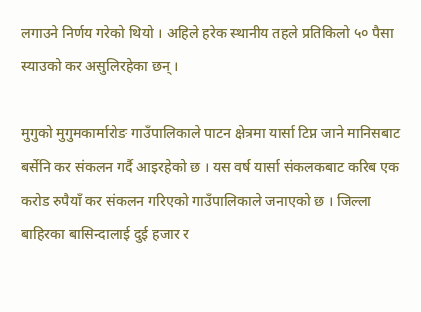लगाउने निर्णय गरेको थियो । अहिले हरेक स्थानीय तहले प्रतिकिलो ५० पैसा स्याउको कर असुलिरहेका छन् ।

मुगुको मुगुमकार्मारोङ गाउँपालिकाले पाटन क्षेत्रमा यार्सा टिप्न जाने मानिसबाट बर्सेनि कर संकलन गर्दै आइरहेको छ । यस वर्ष यार्सा संकलकबाट करिब एक करोड रुपैयाँ कर संकलन गरिएको गाउँपालिकाले जनाएको छ । जिल्ला बाहिरका बासिन्दालाई दुई हजार र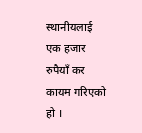स्थानीयलाई एक हजार रुपैयाँ कर कायम गरिएको हो ।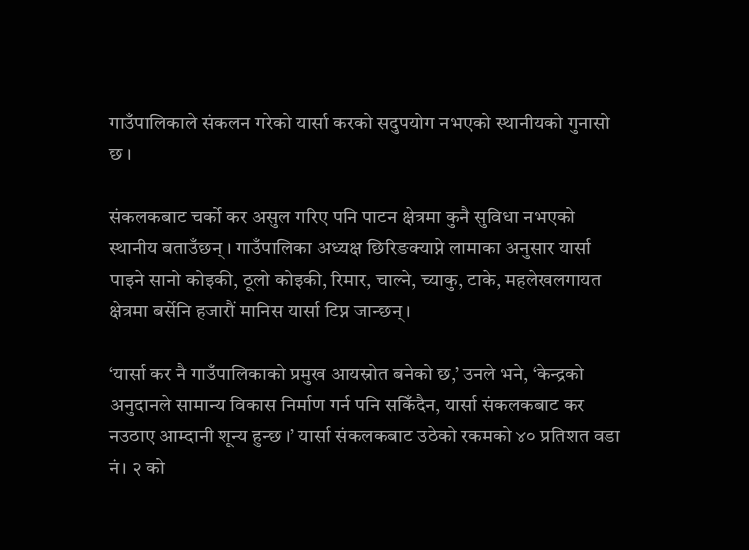गाउँपालिकाले संकलन गरेको यार्सा करको सदुपयोग नभएको स्थानीयको गुनासो छ ।

संकलकबाट चर्को कर असुल गरिए पनि पाटन क्षेत्रमा कुनै सुविधा नभएको स्थानीय बताउँछन् । गाउँपालिका अध्यक्ष छिरिङक्याप्ने लामाका अनुसार यार्सा पाइने सानो कोइकी, ठूलो कोइकी, रिमार, चाल्ने, च्याकु, टाके, महलेखलगायत क्षेत्रमा बर्सेनि हजारौं मानिस यार्सा टिप्न जान्छन् ।

‘यार्सा कर नै गाउँपालिकाको प्रमुख आयस्रोत बनेको छ,’ उनले भने, ‘केन्द्रको अनुदानले सामान्य विकास निर्माण गर्न पनि सकिँदैन, यार्सा संकलकबाट कर नउठाए आम्दानी शून्य हुन्छ ।’ यार्सा संकलकबाट उठेको रकमको ४० प्रतिशत वडा नं। २ को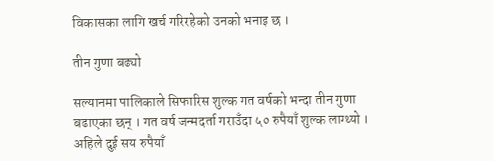विकासका लागि खर्च गरिरहेको उनको भनाइ छ ।

तीन गुणा बढ्यो

सल्यानमा पालिकाले सिफारिस शुल्क गत वर्षको भन्दा तीन गुणा बढाएका छन् । गत वर्ष जन्मदर्ता गराउँदा ५० रुपैयाँ शुल्क लाग्थ्यो । अहिले दुई सय रुपैयाँ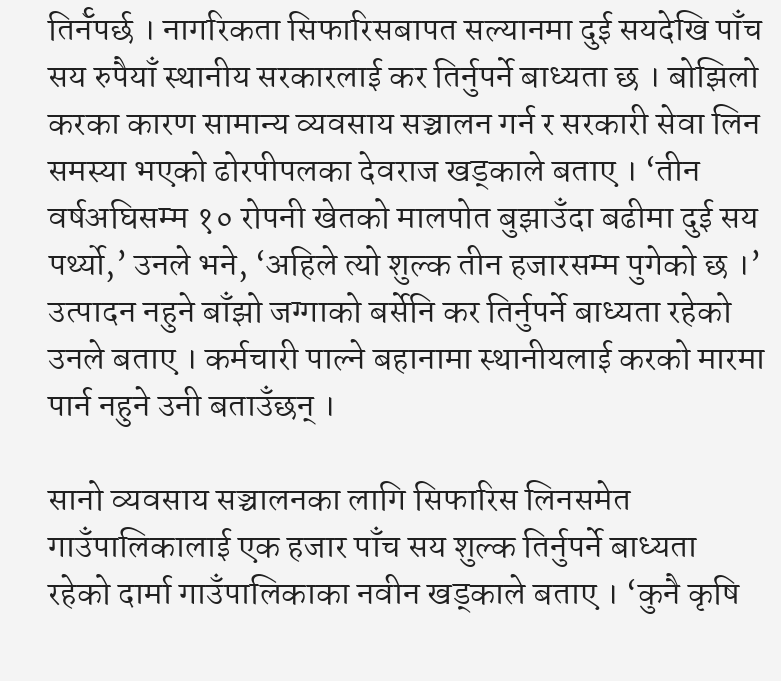तिर्नॅपर्छ । नागरिकता सिफारिसबापत सल्यानमा दुई सयदेखि पाँच सय रुपैयाँ स्थानीय सरकारलाई कर तिर्नुपर्ने बाध्यता छ । बोझिलो करका कारण सामान्य व्यवसाय सञ्चालन गर्न र सरकारी सेवा लिन समस्या भएको ढोरपीपलका देवराज खड्काले बताए । ‘तीन वर्षअघिसम्म १० रोपनी खेतको मालपोत बुझाउँदा बढीमा दुई सय पर्थ्यो,’ उनले भने, ‘अहिले त्यो शुल्क तीन हजारसम्म पुगेको छ ।’ उत्पादन नहुने बाँझो जग्गाको बर्सेनि कर तिर्नुपर्ने बाध्यता रहेको उनले बताए । कर्मचारी पाल्ने बहानामा स्थानीयलाई करको मारमा पार्न नहुने उनी बताउँछन् ।

सानो व्यवसाय सञ्चालनका लागि सिफारिस लिनसमेत गाउँपालिकालाई एक हजार पाँच सय शुल्क तिर्नुपर्ने बाध्यता रहेको दार्मा गाउँपालिकाका नवीन खड्काले बताए । ‘कुनै कृषि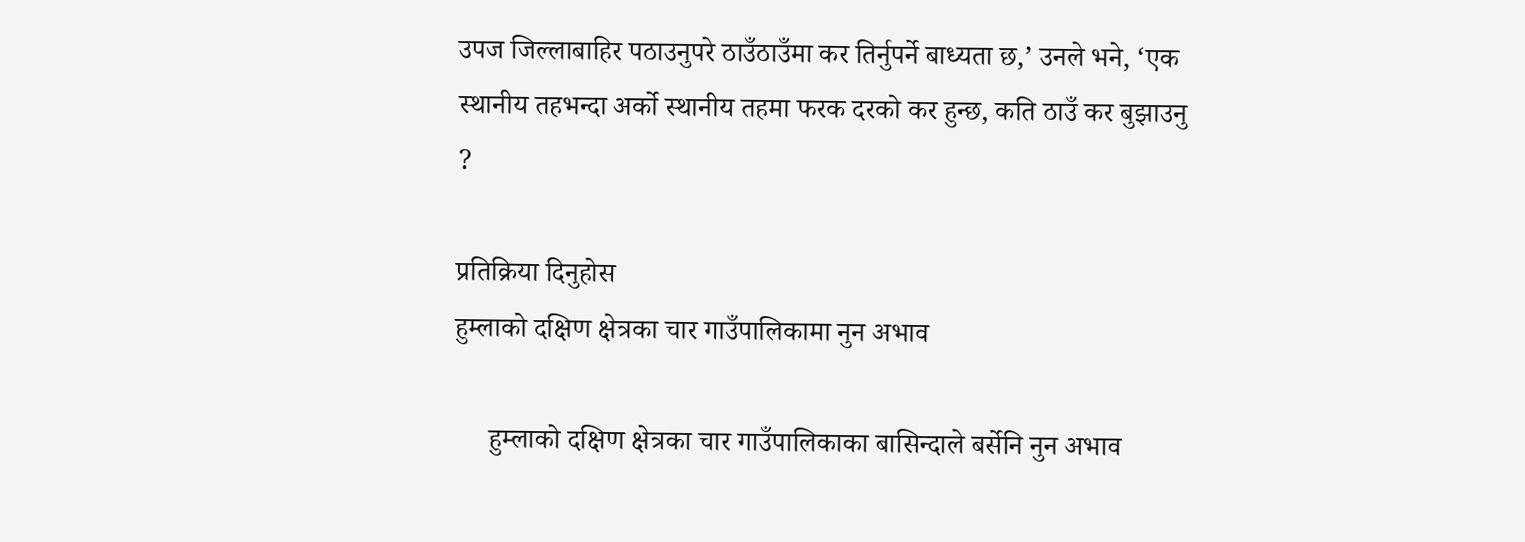उपज जिल्लाबाहिर पठाउनुपरे ठाउँठाउँमा कर तिर्नुपर्ने बाध्यता छ,’ उनले भने, ‘एक स्थानीय तहभन्दा अर्को स्थानीय तहमा फरक दरको कर हुन्छ, कति ठाउँ कर बुझाउनु  ?

प्रतिक्रिया दिनुहोस
हुम्लाको दक्षिण क्षेत्रका चार गाउँपालिकामा नुन अभाव

     हुम्लाको दक्षिण क्षेत्रका चार गाउँपालिकाका बासिन्दाले बर्सेनि नुन अभाव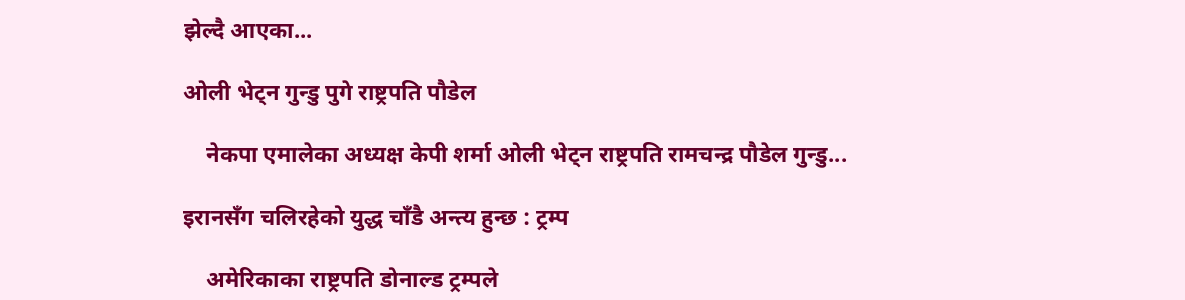झेल्दै आएका...

ओली भेट्न गुन्डु पुगे राष्ट्रपति पौडेल

    नेकपा एमालेका अध्यक्ष केपी शर्मा ओली भेट्न राष्ट्रपति रामचन्द्र पौडेल गुन्डु...

इरानसँग चलिरहेको युद्ध चाँडै अन्त्य हुन्छ : ट्रम्प

    अमेरिकाका राष्ट्रपति डोनाल्ड ट्रम्पले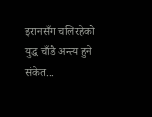इरानसँग चलिरहेको युद्ध चाँडै अन्त्य हुने संकेत...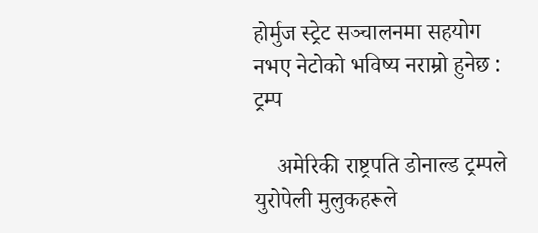होर्मुज स्ट्रेट सञ्चालनमा सहयोग नभए नेटोको भविष्य नराम्रो हुनेछ : ट्रम्प

    अमेरिकी राष्ट्रपति डोनाल्ड ट्रम्पले युरोपेली मुलुकहरूले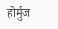होर्मुज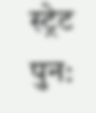स्ट्रेट पुन: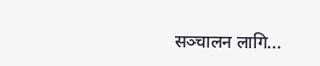सञ्चालन लागि...